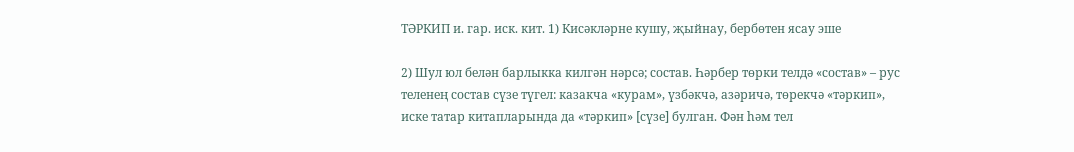ТӘРКИП и. гар. иск. кит. 1) Кисәкләрне кушу, җыйнау, бербөтен ясау эше

2) Шул юл белән барлыкка килгән нәрсә; состав. Һәрбер төрки телдә «состав» – рус теленең состав сүзе түгел: казакча «курам», үзбәкчә, азәричә, төрекчә «тәркип», иске татар китапларында да «тәркип» [сүзе] булган. Фән һәм тел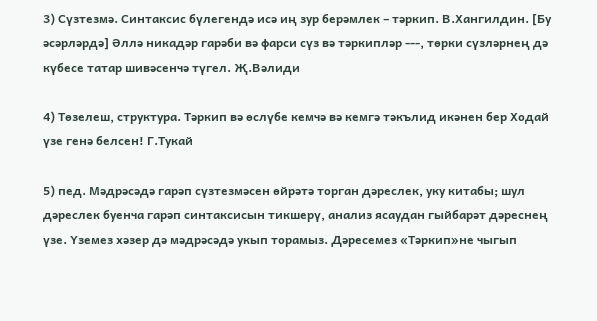3) Сүзтезмә. Синтаксис бүлегендә исә иң зур берәмлек – тәркип. В.Хангилдин. [Бу әсәрләрдә] Әллә никадәр гарәби вә фарси сүз вә тәркипләр ---, төрки сүзләрнең дә күбесе татар шивәсенчә түгел. Җ.Вәлиди

4) Төзелеш, структура. Тәркип вә өслүбе кемчә вә кемгә тәкълид икәнен бер Ходай үзе генә белсен! Г.Тукай

5) пед. Мәдрәсәдә гарәп сүзтезмәсен өйрәтә торган дәреслек, уку китабы; шул дәреслек буенча гарәп синтаксисын тикшерү, анализ ясаудан гыйбарәт дәреснең үзе. Үземез хәзер дә мәдрәсәдә укып торамыз. Дәресемез «Тәркип»не чыгып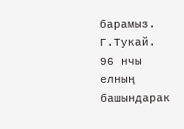барамыз. Г.Тукай. 96 нчы елның башындарак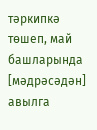тәркипкә төшеп, май башларында [мәдрәсәдән] авылга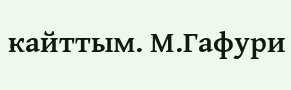кайттым. М.Гафури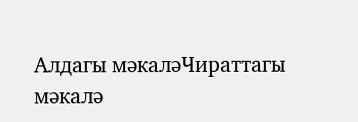Алдагы мәкаләЧираттагы мәкалә